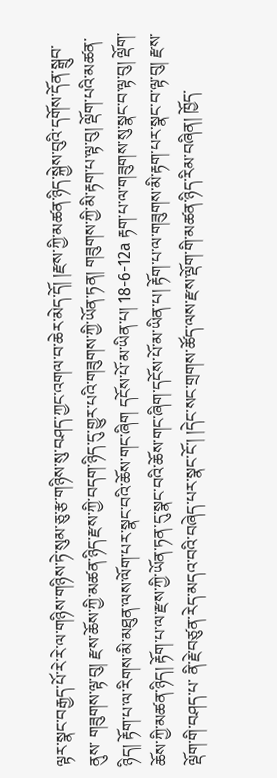ལྟར་སྣང་བརྒྱད་པོ་རེ་རེ་ལ་གཉིས་གཉིས་ཏེ་སུམ་ཅུ་རྩ་གཉིས་སུ་བཤད་ཀྱང་འགལ་བ་ཆེར་མེད་དོ། །རྫས་ཀྱི་མཚན་ཉིད་སྐྱེས་བུའི་དགོས་དོན་སྒྲུབ་ནུས་ གཟུགས་ལྟ་བུ། རྫས་ཆོས་ཀྱི་མཚན་ཉིད་རྫས་ཀྱི་བདག་ཉིད་དུ་གྱུར་པའི་གཟུགས་ཀྱི་ཡོན་ཏན། གཟུགས་ཀྱི་མི་རྟག་པ་ལྟ་བུ། ལྡོག་པའི་མཚན་ཉིད། རྟོག་པ་ལ་རིགས་མི་མཐུན་ལས་ལོག་པར་སྣང་བའི་ཆོས་གང་ཞིག དངོས་པོ་མ་ཡིན་པ། 18-6-12a རྟག་པ་ལ་གཟུགས་སུ་སྣང་བ་ལྟ་བུ། ལྡོག་ཆོས་ཀྱི་མཚན་ཉིད། རྟོག་པ་ལ་རྫས་ཀྱི་ཡོན་ཏན་དུ་སྣང་བའི་ཆོས་གང་ཞིག་དངོས་པོ་མ་ཡིན་པ། རྟོག་པ་ལ་གཟུགས་མི་རྟག་པར་སྣང་བ་ལྟ་བུ། རྫས་ལྡོག་གི་བཤད་པ་ ནི་རྗེ་བཙུན་རེད་མདའ་བའི་བཞེད་པར་སྣང་ངོ་། །དེང་སང་གྲགས་ཚོད་ལས་རྫས་ལྡོག་གི་མཚན་ཉིད་རིམ་བཞིན། ཁྱོད་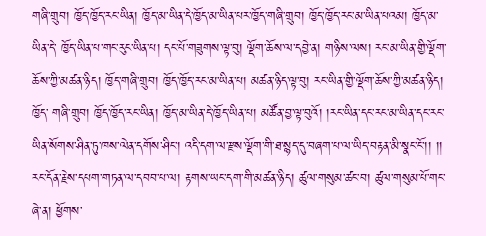གཞི་གྲུབ། ཁྱོད་ཁྱོད་རང་ཡིན། ཁྱོད་མ་ཡིན་དེ་ཁྱོད་མ་ཡིན་པར་ཁྱོད་གཞི་གྲུབ། ཁྱོད་ཁྱོད་རང་མ་ཡིན་པའམ། ཁྱོད་མ་ཡིན་དེ་ ཁྱོད་ཡིན་པ་གང་རུང་ཡིན་པ། དང་པོ་གཟུགས་ལྟ་བུ། ལྡོག་ཆོས་ལ་དབྱེ་ན། གཉིས་ལས། རང་མ་ཡིན་གྱི་ལྡོག་ཆོས་ཀྱི་མཚན་ཉིད། ཁྱོད་གཞི་གྲུབ། ཁྱོད་ཁྱོད་རང་མ་ཡིན་པ། མཚན་ཉིད་ལྟ་བུ། རང་ཡིན་གྱི་ལྡོག་ཆོས་ཀྱི་མཚན་ཉིད། ཁྱོད་ གཞི་གྲུབ། ཁྱོད་ཁྱོད་རང་ཡིན། ཁྱོད་མ་ཡིན་དེ་ཁྱོད་ཡིན་པ། མཚོན་བྱ་ལྟ་བུའོ། །རང་ཡིན་དང་རང་མ་ཡིན་དང་རང་ཡིན་སོགས་ཤིན་ཏུ་ཁས་ལེན་དགོས་ཤིང་། འདི་དག་ལ་རྫས་ལྡོག་གི་ཐ་སྙད་དུ་བཞག་པ་ལ་ཡིད་བརྟན་མི་སྣང་ངོ་།། །། རང་དོན་རྗེས་དཔག་གཏན་ལ་དབབ་པ་ལ། རྟགས་ཡང་དག་གི་མཚན་ཉིད། ཚུལ་གསུམ་ཚང་བ། ཚུལ་གསུམ་པོ་གང་ཞེ་ན། ཕྱོགས་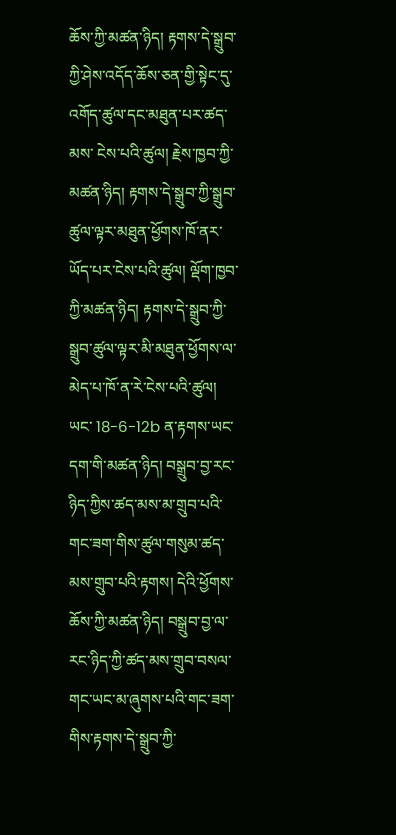ཆོས་ཀྱི་མཚན་ཉིད། རྟགས་དེ་སྒྲུབ་ཀྱི་ཤེས་འདོད་ཆོས་ཅན་གྱི་སྟེང་དུ་འགོད་ཚུལ་དང་མཐུན་པར་ཚད་མས་ ངེས་པའི་ཚུལ། རྗེས་ཁྱབ་ཀྱི་མཚན་ཉིད། རྟགས་དེ་སྒྲུབ་ཀྱི་སྒྲུབ་ཚུལ་ལྟར་མཐུན་ཕྱོགས་ཁོ་ནར་ཡོད་པར་ངེས་པའི་ཚུལ། ལྡོག་ཁྱབ་ཀྱི་མཚན་ཉིད། རྟགས་དེ་སྒྲུབ་ཀྱི་སྒྲུབ་ཚུལ་ལྟར་མི་མཐུན་ཕྱོགས་ལ་མེད་པ་ཁོ་ན་རེ་ངེས་པའི་ཚུལ། ཡང་ 18-6-12b ན་རྟགས་ཡང་དག་གི་མཚན་ཉིད། བསྒྲུབ་བྱ་རང་ཉིད་ཀྱིས་ཚད་མས་མ་གྲུབ་པའི་གང་ཟག་གིས་ཚུལ་གསུམ་ཚད་མས་གྲུབ་པའི་རྟགས། དེའི་ཕྱོགས་ཆོས་ཀྱི་མཚན་ཉིད། བསྒྲུབ་བྱ་ལ་རང་ཉིད་ཀྱི་ཚད་མས་གྲུབ་བསལ་གང་ཡང་མ་ཞུགས་པའི་གང་ཟག་ གིས་རྟགས་དེ་སྒྲུབ་ཀྱི་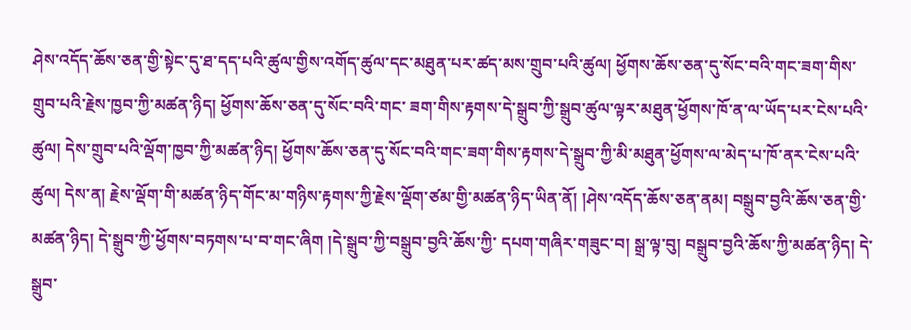ཤེས་འདོད་ཆོས་ཅན་གྱི་སྟེང་དུ་ཐ་དད་པའི་ཚུལ་གྱིས་འགོད་ཚུལ་དང་མཐུན་པར་ཚད་མས་གྲུབ་པའི་ཚུལ། ཕྱོགས་ཆོས་ཅན་དུ་སོང་བའི་གང་ཟག་གིས་གྲུབ་པའི་རྗེས་ཁྱབ་ཀྱི་མཚན་ཉིད། ཕྱོགས་ཆོས་ཅན་དུ་སོང་བའི་གང་ ཟག་གིས་རྟགས་དེ་སྒྲུབ་ཀྱི་སྒྲུབ་ཚུལ་ལྟར་མཐུན་ཕྱོགས་ཁོ་ན་ལ་ཡོད་པར་ངེས་པའི་ཚུལ། དེས་གྲུབ་པའི་ལྡོག་ཁྱབ་ཀྱི་མཚན་ཉིད། ཕྱོགས་ཆོས་ཅན་དུ་སོང་བའི་གང་ཟག་གིས་རྟགས་དེ་སྒྲུབ་ཀྱི་མི་མཐུན་ཕྱོགས་ལ་མེད་པ་ཁོ་ནར་ངེས་པའི་ཚུལ། དེས་ན། རྗེས་ལྡོག་གི་མཚན་ཉིད་གོང་མ་གཉིས་རྟགས་ཀྱི་རྗེས་ལྡོག་ཙམ་གྱི་མཚན་ཉིད་ཡིན་ནོ། །ཤེས་འདོད་ཆོས་ཅན་ནམ། བསྒྲུབ་བྱའི་ཆོས་ཅན་གྱི་མཚན་ཉིད། དེ་སྒྲུབ་ཀྱི་ཕྱོགས་བཏགས་པ་བ་གང་ཞིག །དེ་སྒྲུབ་ཀྱི་བསྒྲུབ་བྱའི་ཆོས་ཀྱི་ དཔག་གཞིར་གཟུང་བ། སྒྲ་ལྟ་བུ། བསྒྲུབ་བྱའི་ཆོས་ཀྱི་མཚན་ཉིད། དེ་སྒྲུབ་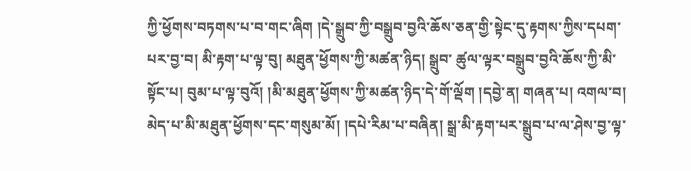ཀྱི་ཕྱོགས་བཏགས་པ་བ་གང་ཞིག །དེ་སྒྲུབ་ཀྱི་བསྒྲུབ་བྱའི་ཆོས་ཅན་གྱི་སྟེང་དུ་རྟགས་ཀྱིས་དཔག་པར་བྱ་བ། མི་རྟག་པ་ལྟ་བུ། མཐུན་ཕྱོགས་ཀྱི་མཚན་ཉིད། སྒྲུབ་ ཚུལ་ལྟར་བསྒྲུབ་བྱའི་ཆོས་ཀྱི་མི་སྟོང་པ། བུམ་པ་ལྟ་བུའོ། །མི་མཐུན་ཕྱོགས་ཀྱི་མཚན་ཉིད་དེ་གོ་ལྡོག །དབྱེ་ན། གཞན་པ། འགལ་བ། མེད་པ་མི་མཐུན་ཕྱོགས་དང་གསུམ་མོ། །དཔེ་རིམ་པ་བཞིན། སྒྲ་མི་རྟག་པར་སྒྲུབ་པ་ལ་ཤེས་བྱ་ལྟ་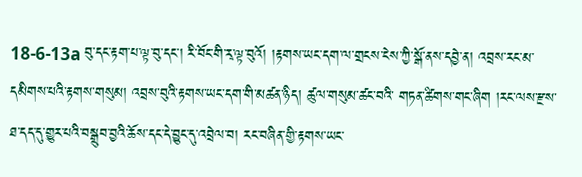18-6-13a བུ་དང་རྟག་པ་ལྟ་བུ་དང་། རི་བོང་གི་རྭ་ལྟ་བུའོ། །རྟགས་ཡང་དག་ལ་གྲངས་ངེས་ཀྱི་སྒོ་ནས་དབྱེ་ན། འབྲས་རང་མ་དམིགས་པའི་རྟགས་གསུམ། འབྲས་བུའི་རྟགས་ཡང་དག་གི་མཚན་ཉིད། ཚུལ་གསུམ་ཚང་བའི་ གཏན་ཚིགས་གང་ཞིག །རང་ལས་རྫས་ཐ་དད་དུ་གྱུར་པའི་བསྒྲུབ་བྱའི་ཆོས་དང་དེ་བྱུང་དུ་འབྲེལ་བ། རང་བཞིན་གྱི་རྟགས་ཡང་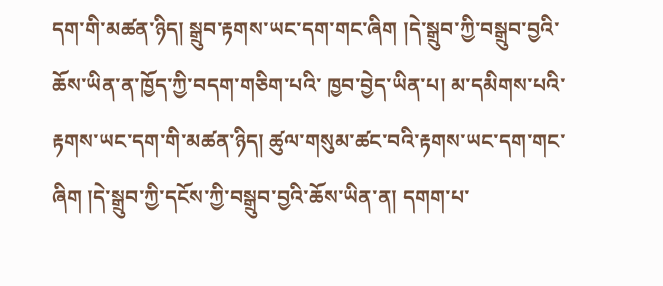དག་གི་མཚན་ཉིད། སྒྲུབ་རྟགས་ཡང་དག་གང་ཞིག །དེ་སྒྲུབ་ཀྱི་བསྒྲུབ་བྱའི་ཆོས་ཡིན་ན་ཁྱོད་ཀྱི་བདག་གཅིག་པའི་ ཁྱབ་བྱེད་ཡིན་པ། མ་དམིགས་པའི་རྟགས་ཡང་དག་གི་མཚན་ཉིད། ཚུལ་གསུམ་ཚང་བའི་རྟགས་ཡང་དག་གང་ཞིག །དེ་སྒྲུབ་ཀྱི་དངོས་ཀྱི་བསྒྲུབ་བྱའི་ཆོས་ཡིན་ན། དགག་པ་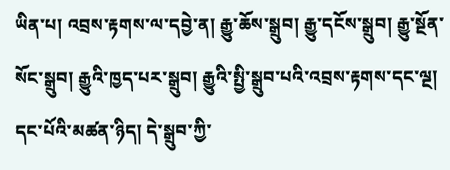ཡིན་པ། འབྲས་རྟགས་ལ་དབྱེ་ན། རྒྱུ་ཆོས་སྒྲུབ། རྒྱུ་དངོས་སྒྲུབ། རྒྱུ་སྔོན་སོང་སྒྲུབ། རྒྱུའི་ཁྱད་པར་སྒྲུབ། རྒྱུའི་སྤྱི་སྒྲུབ་པའི་འབྲས་རྟགས་དང་ལྔ། དང་པོའི་མཚན་ཉིད། དེ་སྒྲུབ་ཀྱི་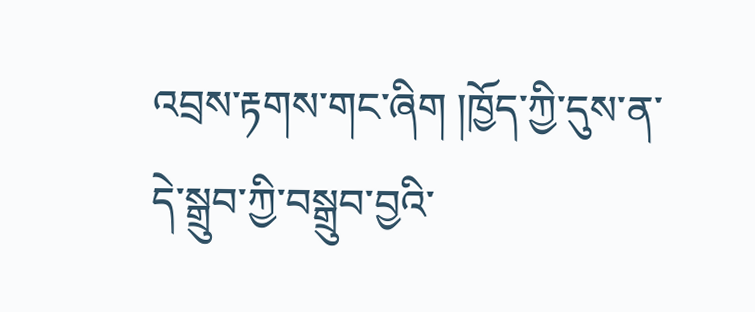འབྲས་རྟགས་གང་ཞིག །ཁྱོད་ཀྱི་དུས་ན་དེ་སྒྲུབ་ཀྱི་བསྒྲུབ་བྱའི་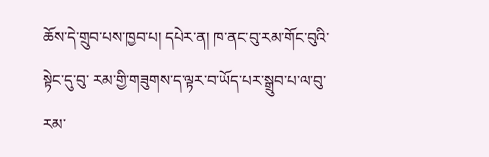ཆོས་དེ་གྲུབ་པས་ཁྱབ་པ། དཔེར་ན། ཁ་ནང་བུ་རམ་གོང་བུའི་སྟེང་དུ་བུ་ རམ་གྱི་གཟུགས་ད་ལྟར་བ་ཡོད་པར་སྒྲུབ་པ་ལ་བུ་རམ་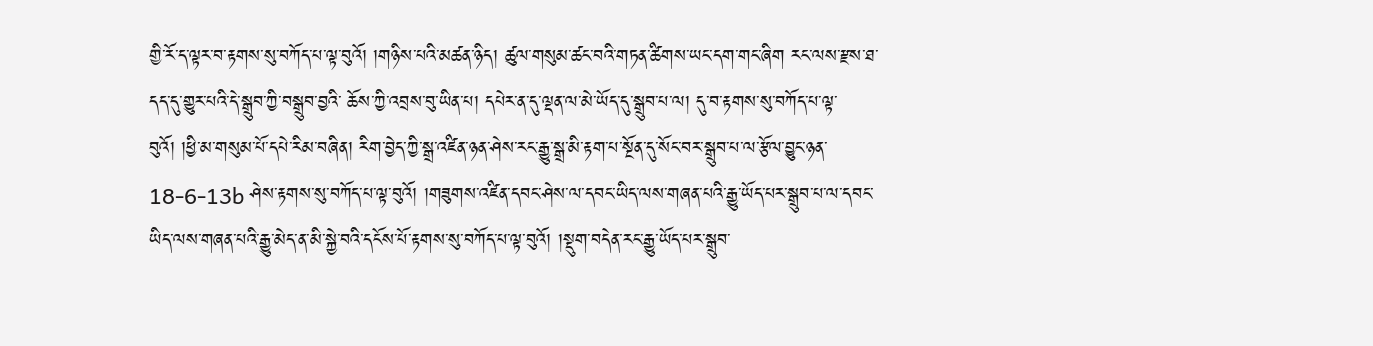གྱི་རོ་ད་ལྟར་བ་རྟགས་སུ་བཀོད་པ་ལྟ་བུའོ། །གཉིས་པའི་མཚན་ཉིད། ཚུལ་གསུམ་ཚང་བའི་གཏན་ཚིགས་ཡང་དག་གང་ཞིག རང་ལས་རྫས་ཐ་དད་དུ་གྱུར་པའི་དེ་སྒྲུབ་ཀྱི་བསྒྲུབ་བྱའི་ ཆོས་ཀྱི་འབྲས་བུ་ཡིན་པ། དཔེར་ན་དུ་ལྡན་ལ་མེ་ཡོད་དུ་སྒྲུབ་པ་ལ། དུ་བ་རྟགས་སུ་བཀོད་པ་ལྟ་བུའོ། །ཕྱི་མ་གསུམ་པོ་དཔེ་རིམ་བཞིན། རིག་བྱེད་ཀྱི་སྒྲ་འཛིན་ཉན་ཤེས་རང་རྒྱུ་སྒྲ་མི་རྟག་པ་སྔོན་དུ་སོང་བར་སྒྲུབ་པ་ལ་རྩོལ་བྱུང་ཉན་ 18-6-13b ཤེས་རྟགས་སུ་བཀོད་པ་ལྟ་བུའོ། །གཟུགས་འཛིན་དབང་ཤེས་ལ་དབང་ཡིད་ལས་གཞན་པའི་རྒྱུ་ཡོད་པར་སྒྲུབ་པ་ལ་དབང་ཡིད་ལས་གཞན་པའི་རྒྱུ་མེད་ན་མི་སྐྱེ་བའི་དངོས་པོ་རྟགས་སུ་བཀོད་པ་ལྟ་བུའོ། །སྡུག་བདེན་རང་རྒྱུ་ཡོད་པར་སྒྲུབ་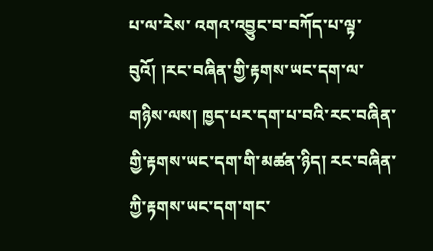པ་ལ་རེས་ འགའ་འབྱུང་བ་བཀོད་པ་ལྟ་བུའོ། །རང་བཞིན་གྱི་རྟགས་ཡང་དག་ལ་གཉིས་ལས། ཁྱད་པར་དག་པ་བའི་རང་བཞིན་གྱི་རྟགས་ཡང་དག་གི་མཚན་ཉིད། རང་བཞིན་ཀྱི་རྟགས་ཡང་དག་གང་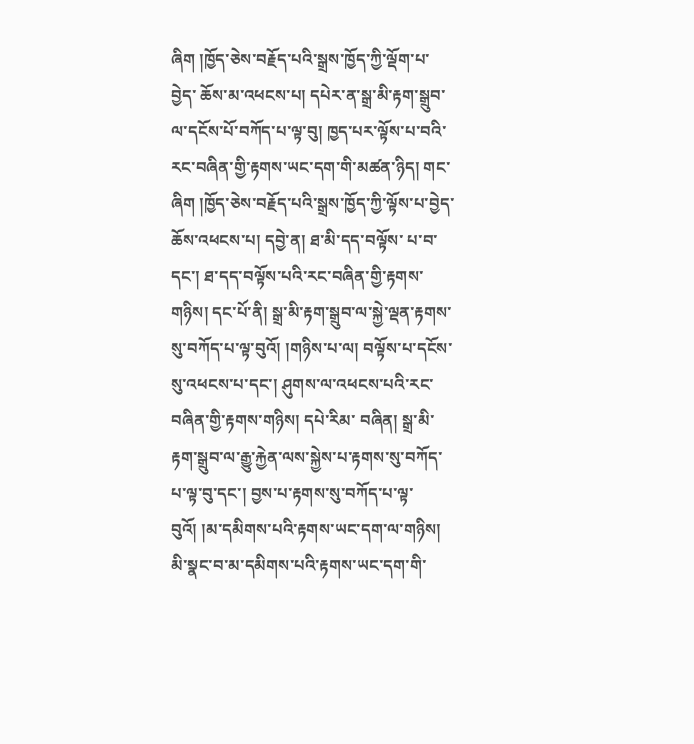ཞིག །ཁྱོད་ཅེས་བརྗོད་པའི་སྒྲས་ཁྱོད་ཀྱི་ལྡོག་པ་བྱེད་ ཆོས་མ་འཕངས་པ། དཔེར་ན་སྒྲ་མི་རྟག་སྒྲུབ་ལ་དངོས་པོ་བཀོད་པ་ལྟ་བུ། ཁྱད་པར་ལྟོས་པ་བའི་རང་བཞིན་གྱི་རྟགས་ཡང་དག་གི་མཚན་ཉིད། གང་ཞིག །ཁྱོད་ཅེས་བརྗོད་པའི་སྒྲས་ཁྱོད་ཀྱི་ལྟོས་པ་བྱེད་ཆོས་འཕངས་པ། དབྱེ་ན། ཐ་མི་དད་བལྟོས་ པ་བ་དང་། ཐ་དད་བལྟོས་པའི་རང་བཞིན་གྱི་རྟགས་གཉིས། དང་པོ་ནི། སྒྲ་མི་རྟག་སྒྲུབ་ལ་སྐྱེ་ལྡན་རྟགས་སུ་བཀོད་པ་ལྟ་བུའོ། །གཉིས་པ་ལ། བལྟོས་པ་དངོས་སུ་འཕངས་པ་དང་། ཤུགས་ལ་འཕངས་པའི་རང་བཞིན་གྱི་རྟགས་གཉིས། དཔེ་རིམ་ བཞིན། སྒྲ་མི་རྟག་སྒྲུབ་ལ་རྒྱུ་རྐྱེན་ལས་སྐྱེས་པ་རྟགས་སུ་བཀོད་པ་ལྟ་བུ་དང་། བྱས་པ་རྟགས་སུ་བཀོད་པ་ལྟ་བུའོ། །མ་དམིགས་པའི་རྟགས་ཡང་དག་ལ་གཉིས། མི་སྣང་བ་མ་དམིགས་པའི་རྟགས་ཡང་དག་གི་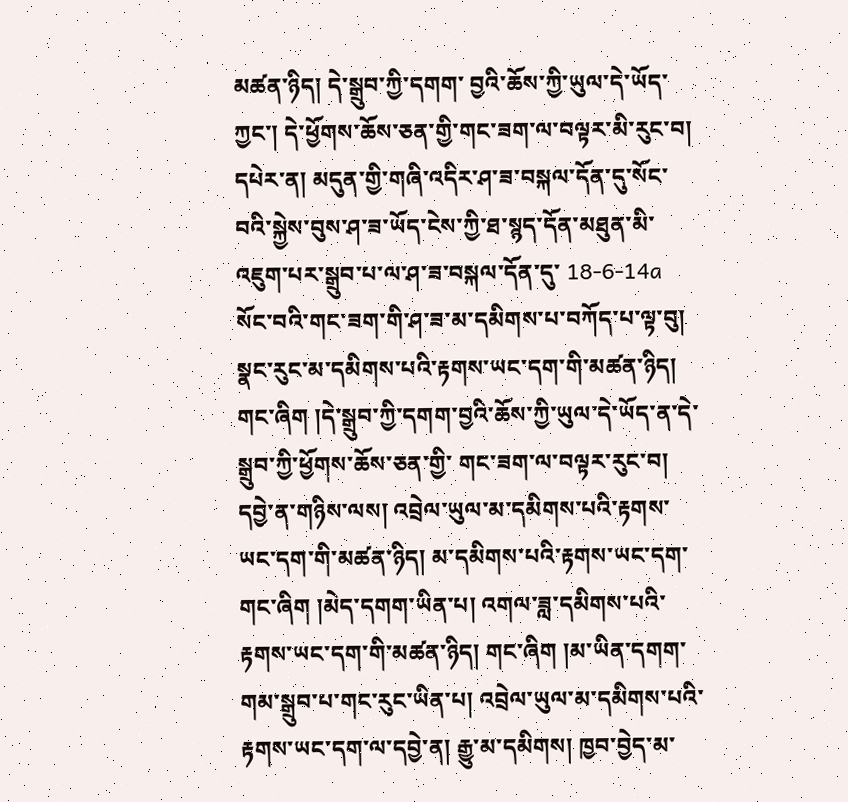མཚན་ཉིད། དེ་སྒྲུབ་ཀྱི་དགག་ བྱའི་ཆོས་ཀྱི་ཡུལ་དེ་ཡོད་ཀྱང་། དེ་ཕྱོགས་ཆོས་ཅན་གྱི་གང་ཟག་ལ་བལྟར་མི་རུང་བ། དཔེར་ན། མདུན་གྱི་གཞི་འདིར་ཤ་ཟ་བསྐལ་དོན་དུ་སོང་བའི་སྐྱེས་བུས་ཤ་ཟ་ཡོད་ངེས་ཀྱི་ཐ་སྙད་དོན་མཐུན་མི་འཇུག་པར་སྒྲུབ་པ་ལ་ཤ་ཟ་བསྐལ་དོན་དུ་ 18-6-14a སོང་བའི་གང་ཟག་གི་ཤ་ཟ་མ་དམིགས་པ་བཀོད་པ་ལྟ་བུ། སྣང་རུང་མ་དམིགས་པའི་རྟགས་ཡང་དག་གི་མཚན་ཉིད། གང་ཞིག །དེ་སྒྲུབ་ཀྱི་དགག་བྱའི་ཆོས་ཀྱི་ཡུལ་དེ་ཡོད་ན་དེ་སྒྲུབ་ཀྱི་ཕྱོགས་ཆོས་ཅན་གྱི་ གང་ཟག་ལ་བལྟར་རུང་བ། དབྱེ་ན་གཉིས་ལས། འབྲེལ་ཡུལ་མ་དམིགས་པའི་རྟགས་ཡང་དག་གི་མཚན་ཉིད། མ་དམིགས་པའི་རྟགས་ཡང་དག་གང་ཞིག །མེད་དགག་ཡིན་པ། འགལ་ཟླ་དམིགས་པའི་རྟགས་ཡང་དག་གི་མཚན་ཉིད། གང་ཞིག །མ་ཡིན་དགག་གམ་སྒྲུབ་པ་གང་རུང་ཡིན་པ། འབྲེལ་ཡུལ་མ་དམིགས་པའི་རྟགས་ཡང་དག་ལ་དབྱེ་ན། རྒྱུ་མ་དམིགས། ཁྱབ་བྱེད་མ་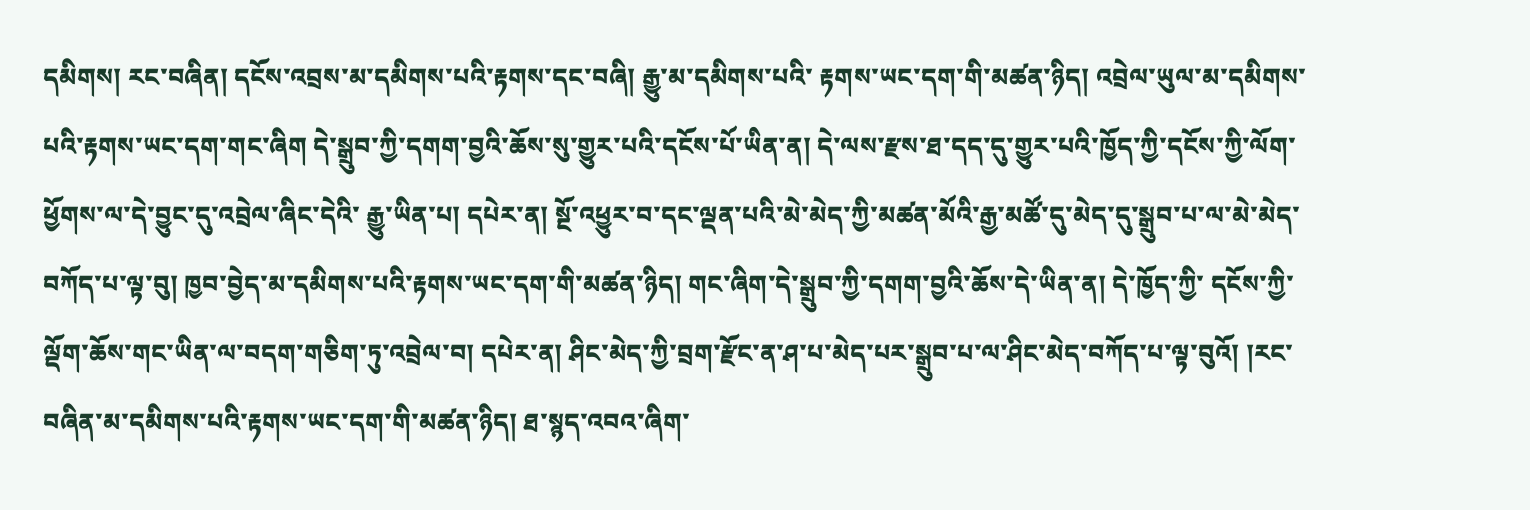དམིགས། རང་བཞིན། དངོས་འབྲས་མ་དམིགས་པའི་རྟགས་དང་བཞི། རྒྱུ་མ་དམིགས་པའི་ རྟགས་ཡང་དག་གི་མཚན་ཉིད། འབྲེལ་ཡུལ་མ་དམིགས་པའི་རྟགས་ཡང་དག་གང་ཞིག དེ་སྒྲུབ་ཀྱི་དགག་བྱའི་ཆོས་སུ་གྱུར་པའི་དངོས་པོ་ཡིན་ན། དེ་ལས་རྫས་ཐ་དད་དུ་གྱུར་པའི་ཁྱོད་ཀྱི་དངོས་ཀྱི་ལོག་ཕྱོགས་ལ་དེ་བྱུང་དུ་འབྲེལ་ཞིང་དེའི་ རྒྱུ་ཡིན་པ། དཔེར་ན། སྔོ་འཕྱུར་བ་དང་ལྡན་པའི་མེ་མེད་ཀྱི་མཚན་མོའི་རྒྱ་མཚོ་དུ་མེད་དུ་སྒྲུབ་པ་ལ་མེ་མེད་བཀོད་པ་ལྟ་བུ། ཁྱབ་བྱེད་མ་དམིགས་པའི་རྟགས་ཡང་དག་གི་མཚན་ཉིད། གང་ཞིག་དེ་སྒྲུབ་ཀྱི་དགག་བྱའི་ཆོས་དེ་ཡིན་ན། དེ་ཁྱོད་ཀྱི་ དངོས་ཀྱི་ལྡོག་ཆོས་གང་ཡིན་ལ་བདག་གཅིག་ཏུ་འབྲེལ་བ། དཔེར་ན། ཤིང་མེད་ཀྱི་བྲག་རྫོང་ན་ཤ་པ་མེད་པར་སྒྲུབ་པ་ལ་ཤིང་མེད་བཀོད་པ་ལྟ་བུའོ། །རང་བཞིན་མ་དམིགས་པའི་རྟགས་ཡང་དག་གི་མཚན་ཉིད། ཐ་སྙད་འབའ་ཞིག་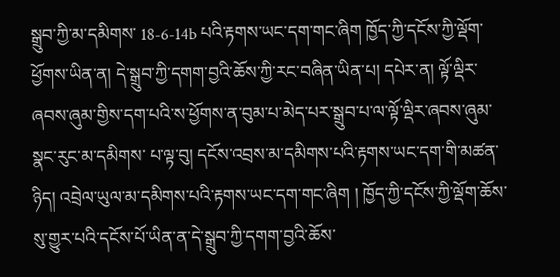སྒྲུབ་ཀྱི་མ་དམིགས་ 18-6-14b པའི་རྟགས་ཡང་དག་གང་ཞིག ཁྱོད་ཀྱི་དངོས་ཀྱི་ལྡོག་ཕྱོགས་ཡིན་ན། དེ་སྒྲུབ་ཀྱི་དགག་བྱའི་ཆོས་ཀྱི་རང་བཞིན་ཡིན་པ། དཔེར་ན། ལྟོ་ལྡིར་ཞབས་ཞུམ་གྱིས་དག་པའི་ས་ཕྱོགས་ན་བུམ་པ་མེད་པར་སྒྲུབ་པ་ལ་ལྟོ་ལྡིར་ཞབས་ཞུམ་སྣང་རུང་མ་དམིགས་ པ་ལྟ་བུ། དངོས་འབྲས་མ་དམིགས་པའི་རྟགས་ཡང་དག་གི་མཚན་ཉིད། འབྲེལ་ཡུལ་མ་དམིགས་པའི་རྟགས་ཡང་དག་གང་ཞིག ། ཁྱོད་ཀྱི་དངོས་ཀྱི་ལྡོག་ཆོས་སུ་གྱུར་པའི་དངོས་པོ་ཡིན་ན་དེ་སྒྲུབ་ཀྱི་དགག་བྱའི་ཆོས་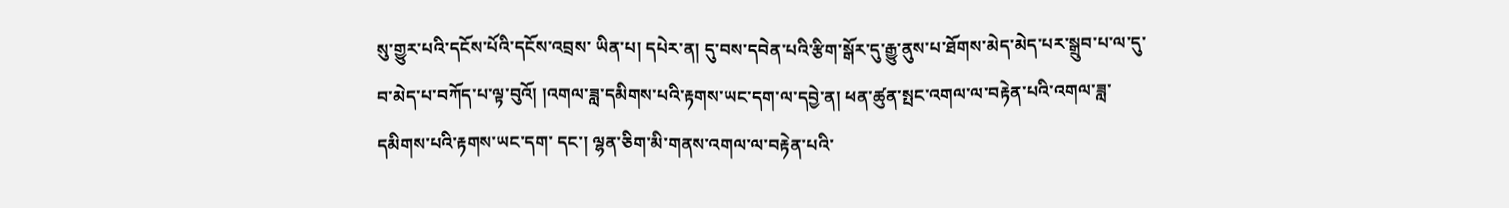སུ་གྱུར་པའི་དངོས་པོའི་དངོས་འབྲས་ ཡིན་པ། དཔེར་ན། དུ་བས་དབེན་པའི་རྩིག་སྒོར་དུ་རྒྱུ་ནུས་པ་ཐོགས་མེད་མེད་པར་སྒྲུབ་པ་ལ་དུ་བ་མེད་པ་བཀོད་པ་ལྟ་བུའོ། །འགལ་ཟླ་དམིགས་པའི་རྟགས་ཡང་དག་ལ་དབྱེ་ན། ཕན་ཚུན་སྤང་འགལ་ལ་བརྟེན་པའི་འགལ་ཟླ་དམིགས་པའི་རྟགས་ཡང་དག་ དང་། ལྷན་ཅིག་མི་གནས་འགལ་ལ་བརྟེན་པའི་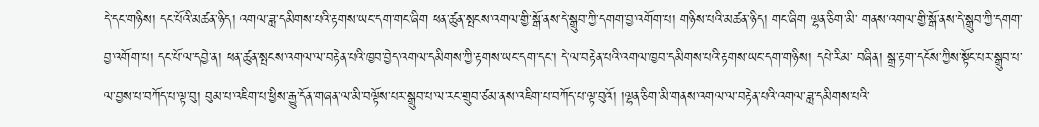དེ་དང་གཉིས། དང་པོའི་མཚན་ཉིད། འགལ་ཟླ་དམིགས་པའི་རྟགས་ཡང་དག་གང་ཞིག ཕན་ཚུན་སྤངས་འགལ་གྱི་སྒོ་ནས་དེ་སྒྲུབ་ཀྱི་དགག་བྱ་འགོག་པ། གཉིས་པའི་མཚན་ཉིད། གང་ཞིག ལྷན་ཅིག་མི་ གནས་འགལ་གྱི་སྒོ་ནས་དེ་སྒྲུབ་ཀྱི་དགག་བྱ་འགོག་པ། དང་པོ་ལ་དབྱེ་ན། ཕན་ཚུན་སྤངས་འགལ་ལ་བརྟེན་པའི་ཁྱབ་བྱེད་འགལ་དམིགས་ཀྱི་རྟགས་ཡང་དག་དང་། དེ་ལ་བརྟེན་པའི་འགལ་ཁྱབ་དམིགས་པའི་རྟགས་ཡང་དག་གཉིས། དཔེ་རིམ་ བཞིན། སྒྲ་རྟག་དངོས་ཀྱིས་སྟོང་པར་སྒྲུབ་པ་ལ་བྱས་པ་བཀོད་པ་ལྟ་བུ། བུམ་པ་འཇིག་པ་ཕྱིས་རྒྱུ་དོན་གཞན་ལ་མི་བལྟོས་པར་སྒྲུབ་པ་ལ་རང་གྲུབ་ཙམ་ནས་འཇིག་པ་བཀོད་པ་ལྟ་བུའོ། །ལྷན་ཅིག་མི་གནས་འགལ་ལ་བརྟེན་པའི་འགལ་ཟླ་དམིགས་པའི་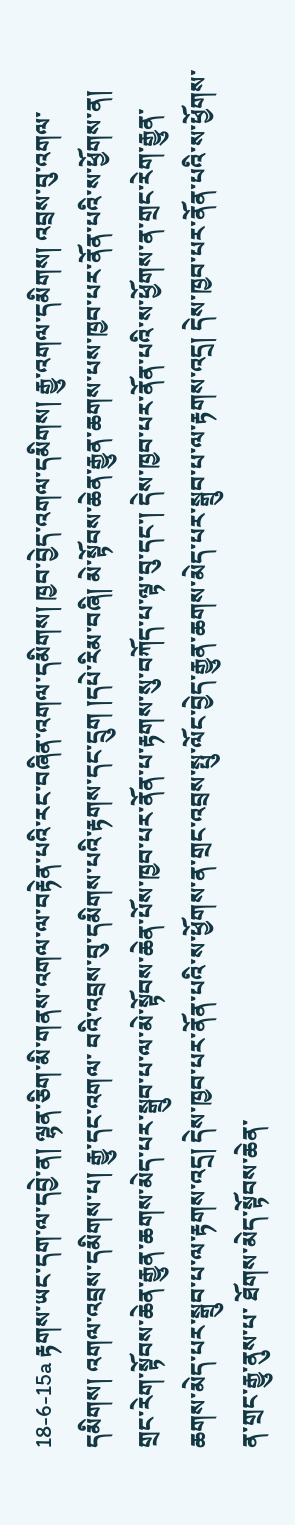18-6-15a རྟགས་ཡང་དག་ལ་དབྱེ་ན། ལྷན་ཅིག་མི་གནས་འགལ་ལ་བརྟེན་པའི་རང་བཞིན་འགལ་དམིགས། ཁྱབ་བྱེད་འགལ་དམིགས། རྒྱུ་འགལ་དམིགས། འབྲས་བུ་འགལ་དམིགས། འགལ་འབྲས་དམིགས་པ། རྒྱུ་དང་འགལ་ བའི་འབྲས་བུ་དམིགས་པའི་རྟགས་དང་དྲུག །དཔེ་རིམ་བཞི། མེ་སྟོབས་ཆེན་རྒྱུན་ཆགས་པས་ཁྱབ་པར་ནོན་པའི་ས་ཕྱོགས་ན། གྲང་རེག་སྟོབས་ཆེན་རྒྱུན་ཆགས་མེད་པར་སྒྲུབ་པ་ལ་མེ་སྟོབས་ཆེན་པོས་ཁྱབ་པར་ནོན་པ་རྟགས་སུ་བཀོད་པ་ལྟ་བུ་དང་། དེས་ཁྱབ་པར་ནོན་པའི་ས་ཕྱོགས་ན་གྲང་རེག་རྒྱུན་ཆགས་མེད་པར་སྒྲུབ་པ་ལ་རྟགས་འདྲ། དེས་ཁྱབ་པར་ནོན་པའི་ས་ཕྱོགས་ན་གྲང་འབྲས་སྤུ་ལོང་བྱེད་རྒྱུན་ཆགས་མེད་པར་སྒྲུབ་པ་ལ་རྟགས་འདྲ། དེས་ཁྱབ་པར་ནོན་པའི་ས་ཕྱོགས་ན་གྲང་རྒྱུ་ནུས་པ་ ཐོགས་མེད་སྟོབས་ཆེན་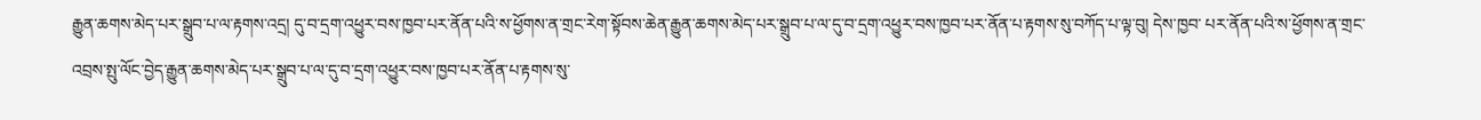རྒྱུན་ཆགས་མེད་པར་སྒྲུབ་པ་ལ་རྟགས་འདྲ། དུ་བ་དྲག་འཕྱུར་བས་ཁྱབ་པར་ནོན་པའི་ས་ཕྱོགས་ན་གྲང་རེག་སྟོབས་ཆེན་རྒྱུན་ཆགས་མེད་པར་སྒྲུབ་པ་ལ་དུ་བ་དྲག་འཕྱུར་བས་ཁྱབ་པར་ནོན་པ་རྟགས་སུ་བཀོད་པ་ལྟ་བུ། དེས་ཁྱབ་ པར་ནོན་པའི་ས་ཕྱོགས་ན་གྲང་འབྲས་སྤུ་ལོང་བྱེད་རྒྱུན་ཆགས་མེད་པར་སྒྲུབ་པ་ལ་དུ་བ་དྲག་འཕྱུར་བས་ཁྱབ་པར་ནོན་པ་རྟགས་སུ་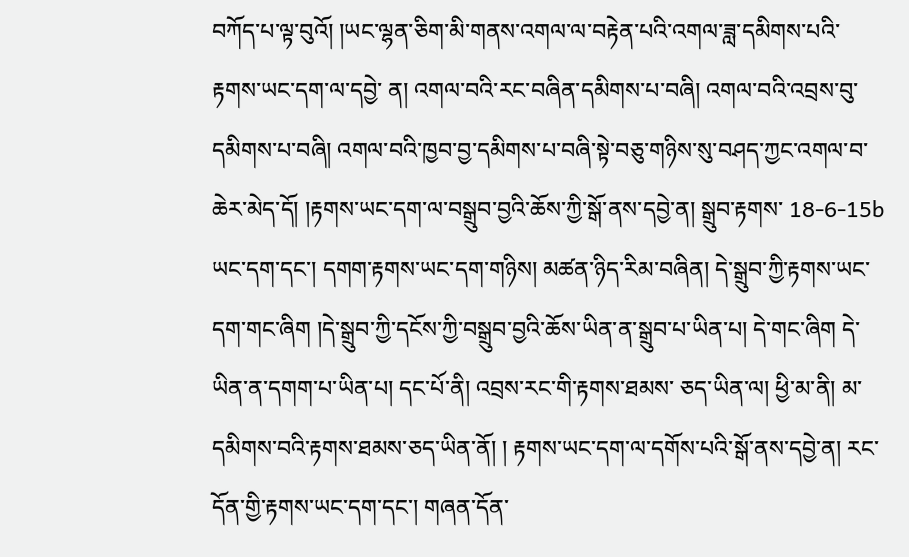བཀོད་པ་ལྟ་བུའོ། །ཡང་ལྷན་ཅིག་མི་གནས་འགལ་ལ་བརྟེན་པའི་འགལ་ཟླ་དམིགས་པའི་རྟགས་ཡང་དག་ལ་དབྱེ་ ན། འགལ་བའི་རང་བཞིན་དམིགས་པ་བཞི། འགལ་བའི་འབྲས་བུ་དམིགས་པ་བཞི། འགལ་བའི་ཁྱབ་བྱ་དམིགས་པ་བཞི་སྟེ་བཅུ་གཉིས་སུ་བཤད་ཀྱང་འགལ་བ་ཆེར་མེད་དོ། །རྟགས་ཡང་དག་ལ་བསྒྲུབ་བྱའི་ཆོས་ཀྱི་སྒོ་ནས་དབྱེ་ན། སྒྲུབ་རྟགས་ 18-6-15b ཡང་དག་དང་། དགག་རྟགས་ཡང་དག་གཉིས། མཚན་ཉིད་རིམ་བཞིན། དེ་སྒྲུབ་ཀྱི་རྟགས་ཡང་དག་གང་ཞིག །དེ་སྒྲུབ་ཀྱི་དངོས་ཀྱི་བསྒྲུབ་བྱའི་ཆོས་ཡིན་ན་སྒྲུབ་པ་ཡིན་པ། དེ་གང་ཞིག དེ་ཡིན་ན་དགག་པ་ཡིན་པ། དང་པོ་ནི། འབྲས་རང་གི་རྟགས་ཐམས་ ཅད་ཡིན་ལ། ཕྱི་མ་ནི། མ་དམིགས་བའི་རྟགས་ཐམས་ཅད་ཡིན་ནོ། ། རྟགས་ཡང་དག་ལ་དགོས་པའི་སྒོ་ནས་དབྱེ་ན། རང་དོན་གྱི་རྟགས་ཡང་དག་དང་། གཞན་དོན་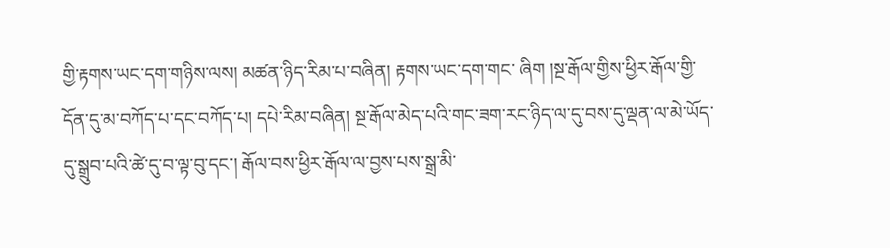གྱི་རྟགས་ཡང་དག་གཉིས་ལས། མཚན་ཉིད་རིམ་པ་བཞིན། རྟགས་ཡང་དག་གང་ ཞིག །སྔ་རྒོལ་གྱིས་ཕྱིར་རྒོལ་གྱི་དོན་དུ་མ་བཀོད་པ་དང་བཀོད་པ། དཔེ་རིམ་བཞིན། སྔ་རྒོལ་མེད་པའི་གང་ཟག་རང་ཉིད་ལ་དུ་བས་དུ་ལྡན་ལ་མེ་ཡོད་དུ་སྒྲུབ་པའི་ཚེ་དུ་བ་ལྟ་བུ་དང་། རྒོལ་བས་ཕྱིར་རྒོལ་ལ་བྱས་པས་སྒྲ་མི་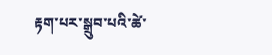རྟག་པར་སྒྲུབ་པའི་ཚེ་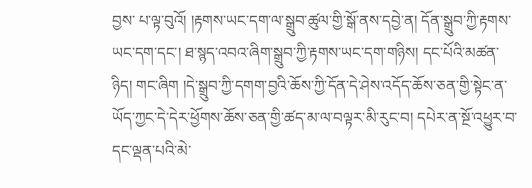བྱས་ པ་ལྟ་བུའོ། །རྟགས་ཡང་དག་ལ་སྒྲུབ་ཚུལ་གྱི་སྒོ་ནས་དབྱེ་ན། དོན་སྒྲུབ་ཀྱི་རྟགས་ཡང་དག་དང་། ཐ་སྙད་འབའ་ཞིག་སྒྲུབ་ཀྱི་རྟགས་ཡང་དག་གཉིས། དང་པོའི་མཚན་ཉིད། གང་ཞིག །དེ་སྒྲུབ་ཀྱི་དགག་བྱའི་ཆོས་ཀྱི་དོན་དེ་ཤེས་འདོད་ཆོས་ཅན་གྱི་སྟེང་ན་ ཡོད་ཀྱང་དེ་དེར་ཕྱོགས་ཆོས་ཅན་གྱི་ཚད་མ་ལ་བལྟར་མི་རུང་བ། དཔེར་ན་སྔོ་འཕྱུར་བ་དང་ལྡན་པའི་མེ་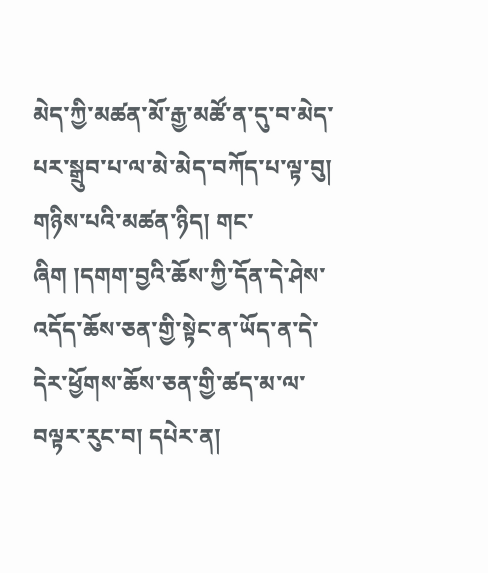མེད་ཀྱི་མཚན་མོ་རྒྱ་མཚོ་ན་དུ་བ་མེད་པར་སྒྲུབ་པ་ལ་མེ་མེད་བཀོད་པ་ལྟ་བུ། གཉིས་པའི་མཚན་ཉིད། གང་ཞིག །དགག་བྱའི་ཆོས་ཀྱི་དོན་དེ་ཤེས་ འདོད་ཆོས་ཅན་གྱི་སྟེང་ན་ཡོད་ན་དེ་དེར་ཕྱོགས་ཆོས་ཅན་གྱི་ཚད་མ་ལ་བལྟར་རུང་བ། དཔེར་ན།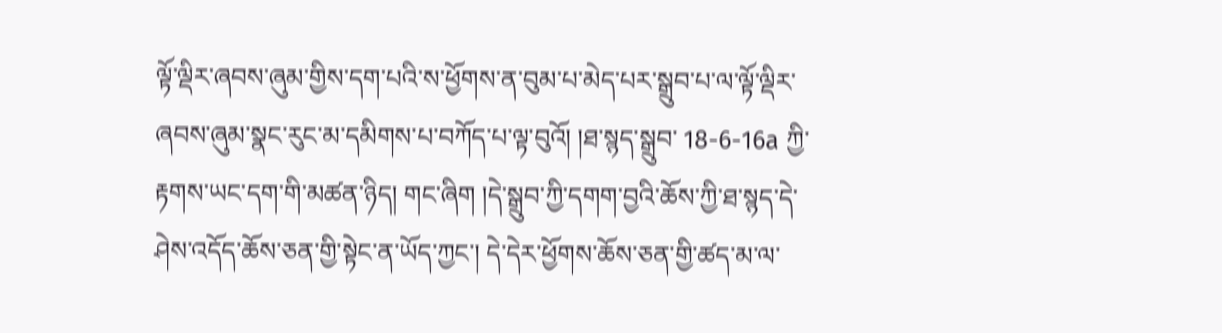ལྟོ་ལྡིར་ཞབས་ཞུམ་གྱིས་དག་པའི་ས་ཕྱོགས་ན་བུམ་པ་མེད་པར་སྒྲུབ་པ་ལ་ལྟོ་ལྡིར་ཞབས་ཞུམ་སྣང་རུང་མ་དམིགས་པ་བཀོད་པ་ལྟ་བུའོ། །ཐ་སྙད་སྒྲུབ་ 18-6-16a ཀྱི་རྟགས་ཡང་དག་གི་མཚན་ཉིད། གང་ཞིག །དེ་སྒྲུབ་ཀྱི་དགག་བྱའི་ཆོས་ཀྱི་ཐ་སྙད་དེ་ཤེས་འདོད་ཆོས་ཅན་གྱི་སྟེང་ན་ཡོད་ཀྱང་། དེ་དེར་ཕྱོགས་ཆོས་ཅན་གྱི་ཚད་མ་ལ་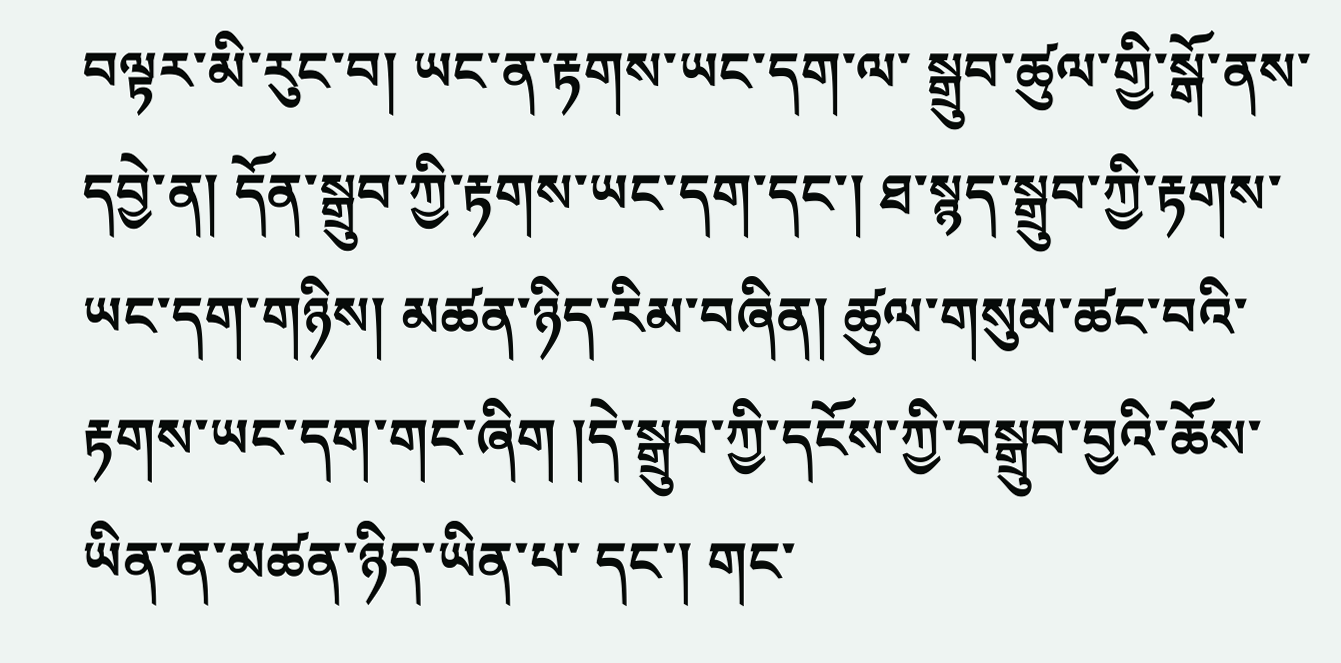བལྟར་མི་རུང་བ། ཡང་ན་རྟགས་ཡང་དག་ལ་ སྒྲུབ་ཚུལ་གྱི་སྒོ་ནས་དབྱེ་ན། དོན་སྒྲུབ་ཀྱི་རྟགས་ཡང་དག་དང་། ཐ་སྙད་སྒྲུབ་ཀྱི་རྟགས་ཡང་དག་གཉིས། མཚན་ཉིད་རིམ་བཞིན། ཚུལ་གསུམ་ཚང་བའི་རྟགས་ཡང་དག་གང་ཞིག །དེ་སྒྲུབ་ཀྱི་དངོས་ཀྱི་བསྒྲུབ་བྱའི་ཆོས་ཡིན་ན་མཚན་ཉིད་ཡིན་པ་ དང་། གང་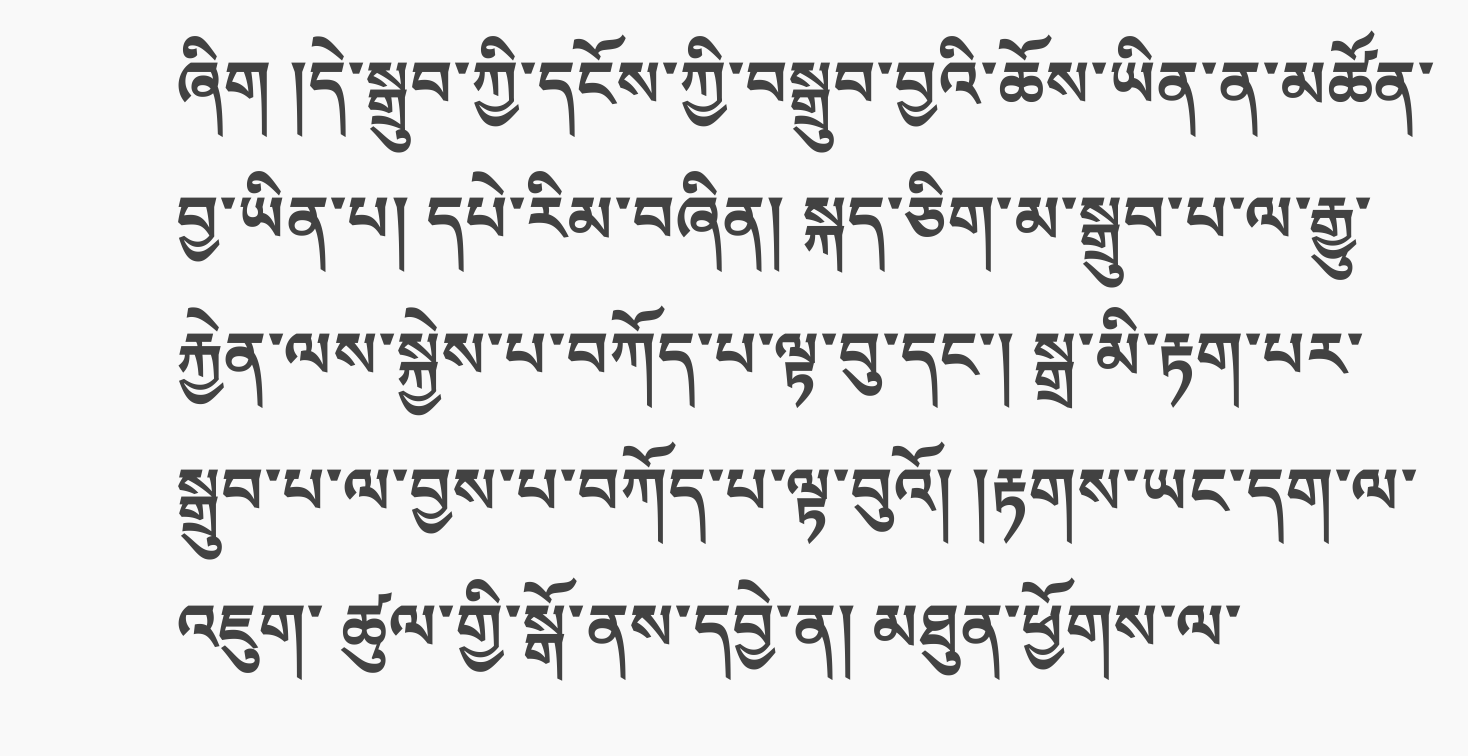ཞིག །དེ་སྒྲུབ་ཀྱི་དངོས་ཀྱི་བསྒྲུབ་བྱའི་ཆོས་ཡིན་ན་མཚོན་བྱ་ཡིན་པ། དཔེ་རིམ་བཞིན། སྐད་ཅིག་མ་སྒྲུབ་པ་ལ་རྒྱུ་རྐྱེན་ལས་སྐྱེས་པ་བཀོད་པ་ལྟ་བུ་དང་། སྒྲ་མི་རྟག་པར་སྒྲུབ་པ་ལ་བྱས་པ་བཀོད་པ་ལྟ་བུའོ། །རྟགས་ཡང་དག་ལ་འཇུག་ ཚུལ་གྱི་སྒོ་ནས་དབྱེ་ན། མཐུན་ཕྱོགས་ལ་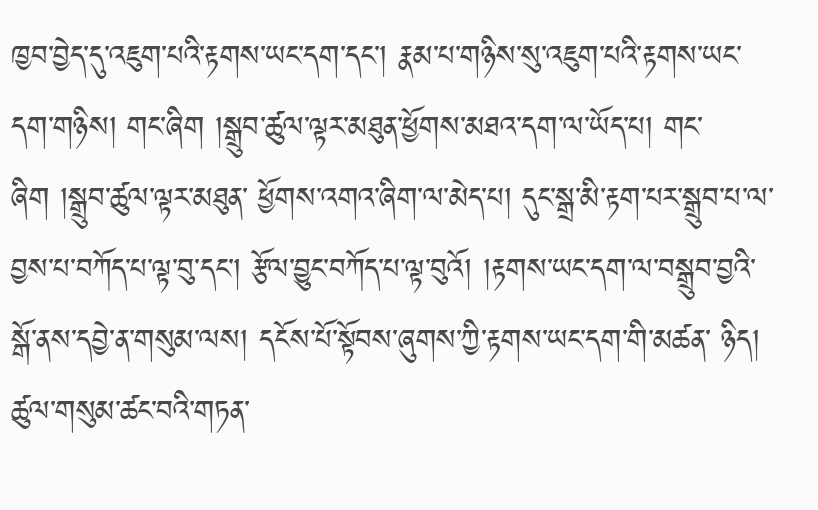ཁྱབ་བྱེད་དུ་འཇུག་པའི་རྟགས་ཡང་དག་དང་། རྣམ་པ་གཉིས་སུ་འཇུག་པའི་རྟགས་ཡང་དག་གཉིས། གང་ཞིག །སྒྲུབ་ཚུལ་ལྟར་མཐུན་ཕྱོགས་མཐའ་དག་ལ་ཡོད་པ། གང་ཞིག །སྒྲུབ་ཚུལ་ལྟར་མཐུན་ ཕྱོགས་འགའ་ཞིག་ལ་མེད་པ། དུང་སྒྲ་མི་རྟག་པར་སྒྲུབ་པ་ལ་བྱས་པ་བཀོད་པ་ལྟ་བུ་དང་། རྩོལ་བྱུང་བཀོད་པ་ལྟ་བུའོ། །རྟགས་ཡང་དག་ལ་བསྒྲུབ་བྱའི་སྒོ་ནས་དབྱེ་ན་གསུམ་ལས། དངོས་པོ་སྟོབས་ཞུགས་ཀྱི་རྟགས་ཡང་དག་གི་མཚན་ ཉིད། ཚུལ་གསུམ་ཚང་བའི་གཏན་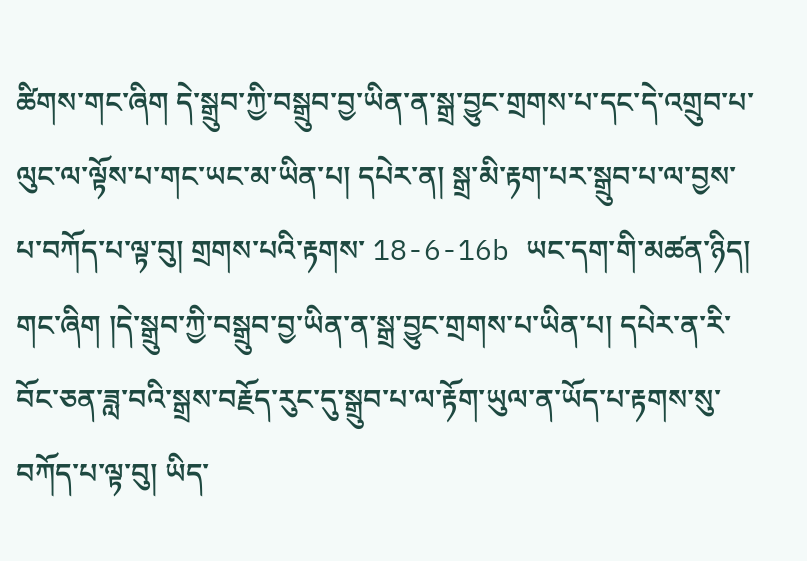ཚིགས་གང་ཞིག དེ་སྒྲུབ་ཀྱི་བསྒྲུབ་བྱ་ཡིན་ན་སྒྲ་བྱུང་གྲགས་པ་དང་དེ་འགྲུབ་པ་ལུང་ལ་ལྟོས་པ་གང་ཡང་མ་ཡིན་པ། དཔེར་ན། སྒྲ་མི་རྟག་པར་སྒྲུབ་པ་ལ་བྱས་པ་བཀོད་པ་ལྟ་བུ། གྲགས་པའི་རྟགས་ 18-6-16b ཡང་དག་གི་མཚན་ཉིད། གང་ཞིག །དེ་སྒྲུབ་ཀྱི་བསྒྲུབ་བྱ་ཡིན་ན་སྒྲ་བྱུང་གྲགས་པ་ཡིན་པ། དཔེར་ན་རི་བོང་ཅན་ཟླ་བའི་སྒྲས་བརྗོད་རུང་དུ་སྒྲུབ་པ་ལ་རྟོག་ཡུལ་ན་ཡོད་པ་རྟགས་སུ་བཀོད་པ་ལྟ་བུ། ཡིད་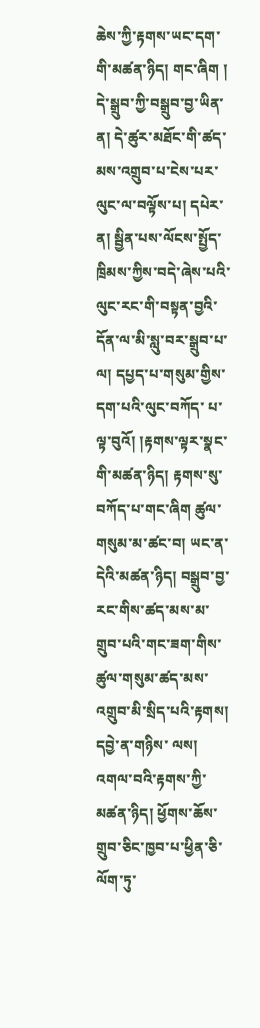ཆེས་ཀྱི་རྟགས་ཡང་དག་གི་མཚན་ཉིད། གང་ཞིག ། དེ་སྒྲུབ་ཀྱི་བསྒྲུབ་བྱ་ཡིན་ན། དེ་ཚུར་མཐོང་གི་ཚད་མས་འགྲུབ་པ་ངེས་པར་ལུང་ལ་བལྟོས་པ། དཔེར་ན། སྦྱིན་པས་ལོངས་སྤྱོད་ཁྲིམས་ཀྱིས་བདེ་ཞེས་པའི་ལུང་རང་གི་བསྟན་བྱའི་དོན་ལ་མི་སླུ་བར་སྒྲུབ་པ་ལ། དཔྱད་པ་གསུམ་གྱིས་དག་པའི་ལུང་བཀོད་ པ་ལྟ་བུའོ། །རྟགས་ལྟར་སྣང་གི་མཚན་ཉིད། རྟགས་སུ་བཀོད་པ་གང་ཞིག ཚུལ་གསུམ་མ་ཚང་བ། ཡང་ན་དེའི་མཚན་ཉིད། བསྒྲུབ་བྱ་རང་གིས་ཚད་མས་མ་གྲུབ་པའི་གང་ཟག་གིས་ཚུལ་གསུམ་ཚད་མས་འགྲུབ་མི་སྲིད་པའི་རྟགས། དབྱེ་ན་གཉིས་ ལས། འགལ་བའི་རྟགས་ཀྱི་མཚན་ཉིད། ཕྱོགས་ཆོས་གྲུབ་ཅིང་ཁྱབ་པ་ཕྱིན་ཅི་ལོག་ཏུ་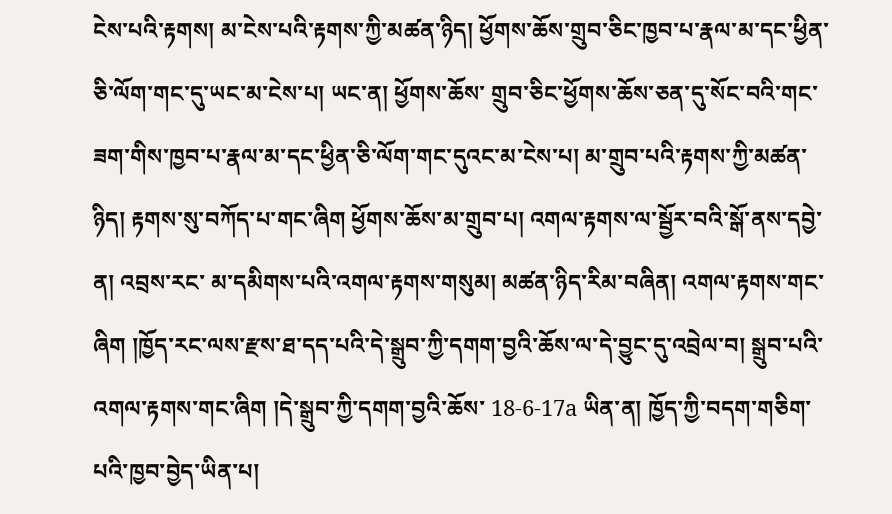ངེས་པའི་རྟགས། མ་ངེས་པའི་རྟགས་ཀྱི་མཚན་ཉིད། ཕྱོགས་ཆོས་གྲུབ་ཅིང་ཁྱབ་པ་རྣལ་མ་དང་ཕྱིན་ཅི་ལོག་གང་དུ་ཡང་མ་ངེས་པ། ཡང་ན། ཕྱོགས་ཆོས་ གྲུབ་ཅིང་ཕྱོགས་ཆོས་ཅན་དུ་སོང་བའི་གང་ཟག་གིས་ཁྱབ་པ་རྣལ་མ་དང་ཕྱིན་ཅི་ལོག་གང་དུའང་མ་ངེས་པ། མ་གྲུབ་པའི་རྟགས་ཀྱི་མཚན་ཉིད། རྟགས་སུ་བཀོད་པ་གང་ཞིག ཕྱོགས་ཆོས་མ་གྲུབ་པ། འགལ་རྟགས་ལ་སྦྱོར་བའི་སྒོ་ནས་དབྱེ་ན། འབྲས་རང་ མ་དམིགས་པའི་འགལ་རྟགས་གསུམ། མཚན་ཉིད་རིམ་བཞིན། འགལ་རྟགས་གང་ཞིག །ཁྱོད་རང་ལས་རྫས་ཐ་དད་པའི་དེ་སྒྲུབ་ཀྱི་དགག་བྱའི་ཆོས་ལ་དེ་བྱུང་དུ་འབྲེལ་བ། སྒྲུབ་པའི་འགལ་རྟགས་གང་ཞིག །དེ་སྒྲུབ་ཀྱི་དགག་བྱའི་ཆོས་ 18-6-17a ཡིན་ན། ཁྱོད་ཀྱི་བདག་གཅིག་པའི་ཁྱབ་བྱེད་ཡིན་པ།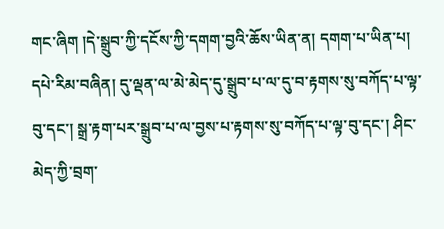གང་ཞིག །དེ་སྒྲུབ་ཀྱི་དངོས་ཀྱི་དགག་བྱའི་ཆོས་ཡིན་ན། དགག་པ་ཡིན་པ། དཔེ་རིམ་བཞིན། དུ་ལྡན་ལ་མེ་མེད་དུ་སྒྲུབ་པ་ལ་དུ་བ་རྟགས་སུ་བཀོད་པ་ལྟ་བུ་དང་། སྒྲ་རྟག་པར་སྒྲུབ་པ་ལ་བྱས་པ་རྟགས་སུ་བཀོད་པ་ལྟ་བུ་དང་། ཤིང་མེད་ཀྱི་བྲག་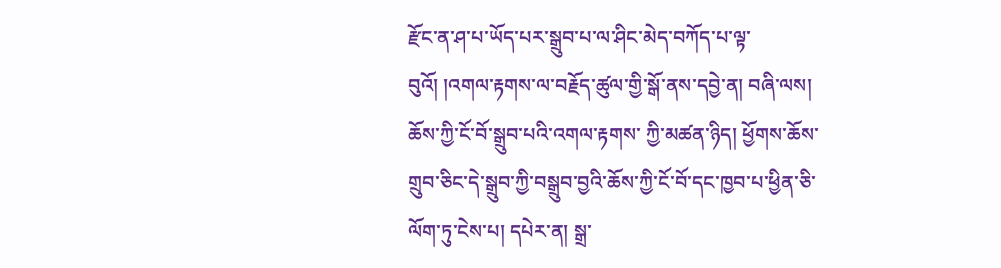རྫོང་ན་ཤ་པ་ཡོད་པར་སྒྲུབ་པ་ལ་ཤིང་མེད་བཀོད་པ་ལྟ་བུའོ། །འགལ་རྟགས་ལ་བརྗོད་ཚུལ་གྱི་སྒོ་ནས་དབྱེ་ན། བཞི་ལས། ཆོས་ཀྱི་ངོ་བོ་སྒྲུབ་པའི་འགལ་རྟགས་ ཀྱི་མཚན་ཉིད། ཕྱོགས་ཆོས་གྲུབ་ཅིང་དེ་སྒྲུབ་ཀྱི་བསྒྲུབ་བྱའི་ཆོས་ཀྱི་ངོ་བོ་དང་ཁྱབ་པ་ཕྱིན་ཅི་ལོག་ཏུ་ངེས་པ། དཔེར་ན། སྒྲ་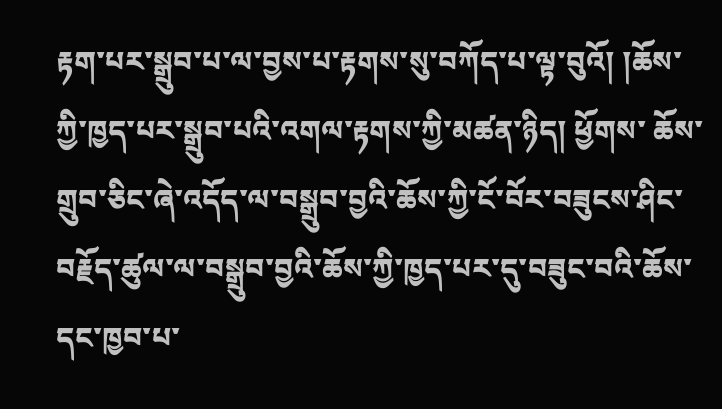རྟག་པར་སྒྲུབ་པ་ལ་བྱས་པ་རྟགས་སུ་བཀོད་པ་ལྟ་བུའོ། །ཆོས་ཀྱི་ཁྱད་པར་སྒྲུབ་པའི་འགལ་རྟགས་ཀྱི་མཚན་ཉིད། ཕྱོགས་ ཆོས་གྲུབ་ཅིང་ཞེ་འདོད་ལ་བསྒྲུབ་བྱའི་ཆོས་ཀྱི་ངོ་བོར་བཟུངས་ཤིང་བརྗོད་ཚུལ་ལ་བསྒྲུབ་བྱའི་ཆོས་ཀྱི་ཁྱད་པར་དུ་བཟུང་བའི་ཆོས་དང་ཁྱབ་པ་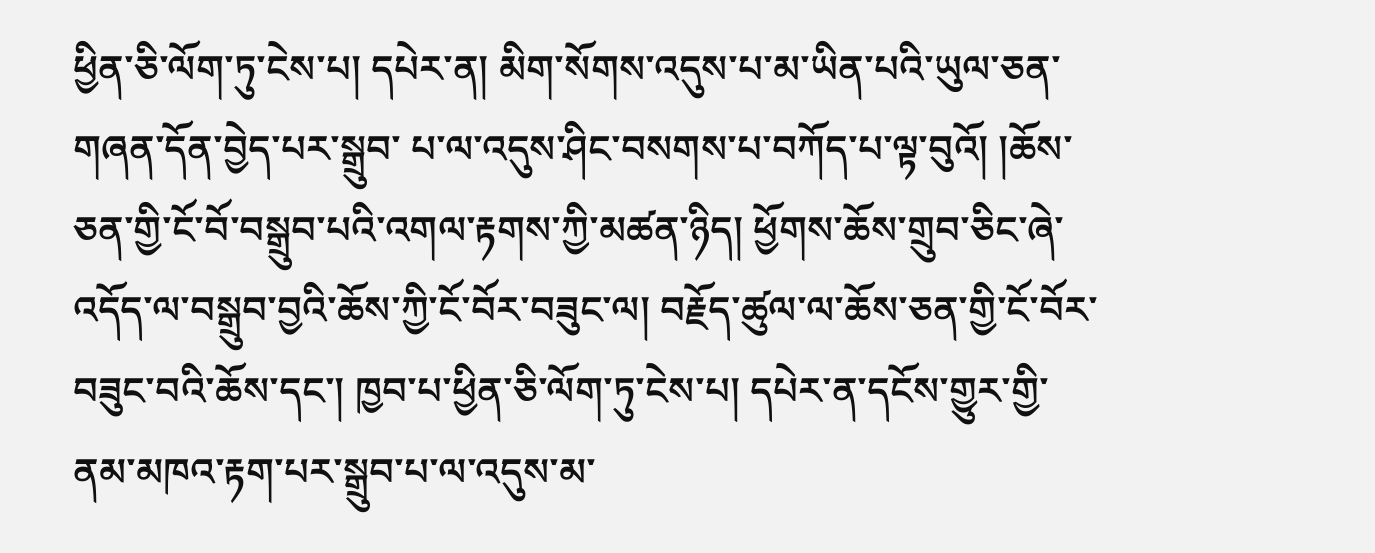ཕྱིན་ཅི་ལོག་ཏུ་ངེས་པ། དཔེར་ན། མིག་སོགས་འདུས་པ་མ་ཡིན་པའི་ཡུལ་ཅན་གཞན་དོན་བྱེད་པར་སྒྲུབ་ པ་ལ་འདུས་ཤིང་བསགས་པ་བཀོད་པ་ལྟ་བུའོ། །ཆོས་ཅན་གྱི་ངོ་བོ་བསྒྲུབ་པའི་འགལ་རྟགས་ཀྱི་མཚན་ཉིད། ཕྱོགས་ཆོས་གྲུབ་ཅིང་ཞེ་འདོད་ལ་བསྒྲུབ་བྱའི་ཆོས་ཀྱི་ངོ་བོར་བཟུང་ལ། བརྗོད་ཚུལ་ལ་ཆོས་ཅན་གྱི་ངོ་བོར་བཟུང་བའི་ཆོས་དང་། ཁྱབ་པ་ཕྱིན་ཅི་ལོག་ཏུ་ངེས་པ། དཔེར་ན་དངོས་གྱུར་གྱི་ནམ་མཁའ་རྟག་པར་སྒྲུབ་པ་ལ་འདུས་མ་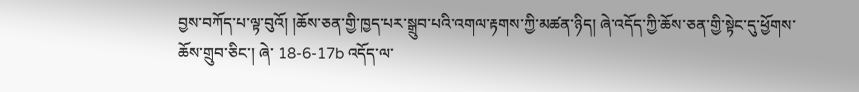བྱས་བཀོད་པ་ལྟ་བུའོ། །ཆོས་ཅན་གྱི་ཁྱད་པར་སྒྲུབ་པའི་འགལ་རྟགས་ཀྱི་མཚན་ཉིད། ཞེ་འདོད་ཀྱི་ཆོས་ཅན་གྱི་སྟེང་དུ་ཕྱོགས་ཆོས་གྲུབ་ཅིང་། ཞེ་ 18-6-17b འདོད་ལ་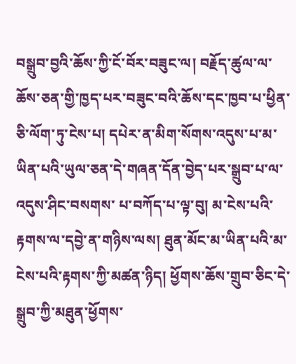བསྒྲུབ་བྱའི་ཆོས་ཀྱི་ངོ་བོར་བཟུང་ལ། བརྗོད་ཚུལ་ལ་ཆོས་ཅན་གྱི་ཁྱད་པར་བཟུང་བའི་ཆོས་དང་ཁྱབ་པ་ཕྱིན་ཅི་ལོག་ཏུ་ངེས་པ། དཔེར་ན་མིག་སོགས་འདུས་པ་མ་ཡིན་པའི་ཡུལ་ཅན་དེ་གཞན་དོན་བྱེད་པར་སྒྲུབ་པ་ལ་འདུས་ཤིང་བསགས་ པ་བཀོད་པ་ལྟ་བུ། མ་ངེས་པའི་རྟགས་ལ་དབྱེ་ན་གཉིས་ལས། ཐུན་མོང་མ་ཡིན་པའི་མ་ངེས་པའི་རྟགས་ཀྱི་མཚན་ཉིད། ཕྱོགས་ཆོས་གྲུབ་ཅིང་དེ་སྒྲུབ་ཀྱི་མཐུན་ཕྱོགས་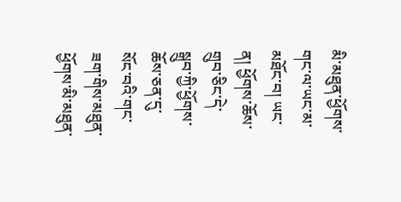མི་མཐུན་ཕྱོགས་གང་ལ་ཡང་མ་མཐོང་བ། ཡང་ན། ཕྱོགས་ཆོས་གྲུབ་ཅིང་དེ་ སྒྲུབ་ཀྱི་ཕྱོགས་ཆོས་ཅན་དུ་སོང་བའི་གང་ཟག་གིས་མཐུན་ཕྱོགས་མི་མཐུན་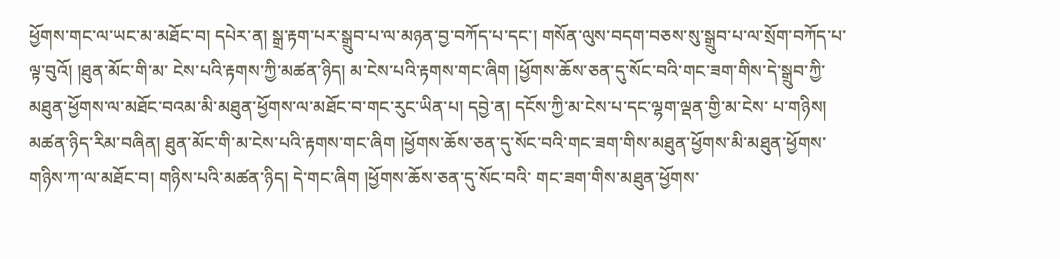ཕྱོགས་གང་ལ་ཡང་མ་མཐོང་བ། དཔེར་ན། སྒྲ་རྟག་པར་སྒྲུབ་པ་ལ་མཉན་བྱ་བཀོད་པ་དང་། གསོན་ལུས་བདག་བཅས་སུ་སྒྲུབ་པ་ལ་སྲོག་བཀོད་པ་ལྟ་བུའོ། །ཐུན་མོང་གི་མ་ ངེས་པའི་རྟགས་ཀྱི་མཚན་ཉིད། མ་ངེས་པའི་རྟགས་གང་ཞིག །ཕྱོགས་ཆོས་ཅན་དུ་སོང་བའི་གང་ཟག་གིས་དེ་སྒྲུབ་ཀྱི་མཐུན་ཕྱོགས་ལ་མཐོང་བའམ་མི་མཐུན་ཕྱོགས་ལ་མཐོང་བ་གང་རུང་ཡིན་པ། དབྱེ་ན། དངོས་ཀྱི་མ་ངེས་པ་དང་ལྷག་ལྡན་གྱི་མ་ངེས་ པ་གཉིས། མཚན་ཉིད་རིམ་བཞིན། ཐུན་མོང་གི་མ་ངེས་པའི་རྟགས་གང་ཞིག །ཕྱོགས་ཆོས་ཅན་དུ་སོང་བའི་གང་ཟག་གིས་མཐུན་ཕྱོགས་མི་མཐུན་ཕྱོགས་གཉིས་ཀ་ལ་མཐོང་བ། གཉིས་པའི་མཚན་ཉིད། དེ་གང་ཞིག །ཕྱོགས་ཆོས་ཅན་དུ་སོང་བའི་ གང་ཟག་གིས་མཐུན་ཕྱོགས་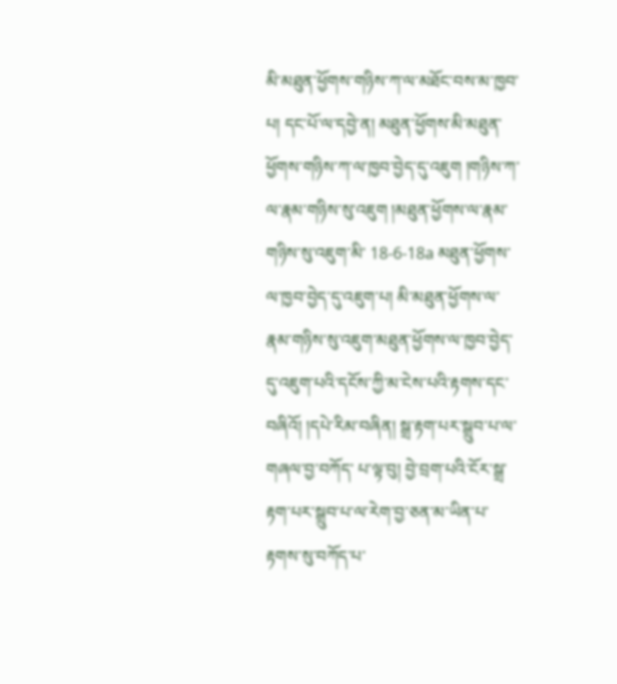མི་མཐུན་ཕྱོགས་གཉིས་ཀ་ལ་མཐོང་བས་མ་ཁྱབ་པ། དང་པོ་ལ་དབྱེ་ན། མཐུན་ཕྱོགས་མི་མཐུན་ཕྱོགས་གཉིས་ཀ་ལ་ཁྱབ་བྱེད་དུ་འཇུག །གཉིས་ཀ་ལ་རྣམ་གཉིས་སུ་འཇུག །མཐུན་ཕྱོགས་ལ་རྣམ་གཉིས་སུ་འཇུག་མི་ 18-6-18a མཐུན་ཕྱོགས་ལ་ཁྱབ་བྱེད་དུ་འཇུག་པ། མི་མཐུན་ཕྱོགས་ལ་རྣམ་གཉིས་སུ་འཇུག་མཐུན་ཕྱོགས་ལ་ཁྱབ་བྱེད་དུ་འཇུག་པའི་དངོས་ཀྱི་མ་ངེས་པའི་རྟགས་དང་བཞིའོ། །དཔེ་རིམ་བཞིན། སྒྲ་རྟག་པར་སྒྲུབ་པ་ལ་གཞལ་བྱ་བཀོད་ པ་ལྟ་བུ། བྱེ་བྲག་པའི་ངོར་སྒྲ་རྟག་པར་སྒྲུབ་པ་ལ་རེག་བྱ་ཅན་མ་ཡིན་པ་རྟགས་སུ་བཀོད་པ་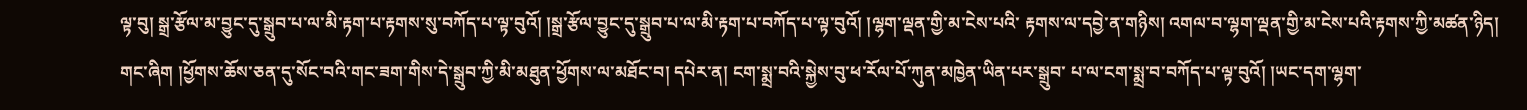ལྟ་བུ། སྒྲ་རྩོལ་མ་བྱུང་དུ་སྒྲུབ་པ་ལ་མི་རྟག་པ་རྟགས་སུ་བཀོད་པ་ལྟ་བུའོ། །སྒྲ་རྩོལ་བྱུང་དུ་སྒྲུབ་པ་ལ་མི་རྟག་པ་བཀོད་པ་ལྟ་བུའོ། །ལྷག་ལྡན་གྱི་མ་ངེས་པའི་ རྟགས་ལ་དབྱེ་ན་གཉིས། འགལ་བ་ལྷག་ལྡན་གྱི་མ་ངེས་པའི་རྟགས་ཀྱི་མཚན་ཉིད། གང་ཞིག །ཕྱོགས་ཆོས་ཅན་དུ་སོང་བའི་གང་ཟག་གིས་དེ་སྒྲུབ་ཀྱི་མི་མཐུན་ཕྱོགས་ལ་མཐོང་བ། དཔེར་ན། ངག་སྨྲ་བའི་སྐྱེས་བུ་ཕ་རོལ་པོ་ཀུན་མཁྱེན་ཡིན་པར་སྒྲུབ་ པ་ལ་ངག་སྨྲ་བ་བཀོད་པ་ལྟ་བུའོ། །ཡང་དག་ལྷག་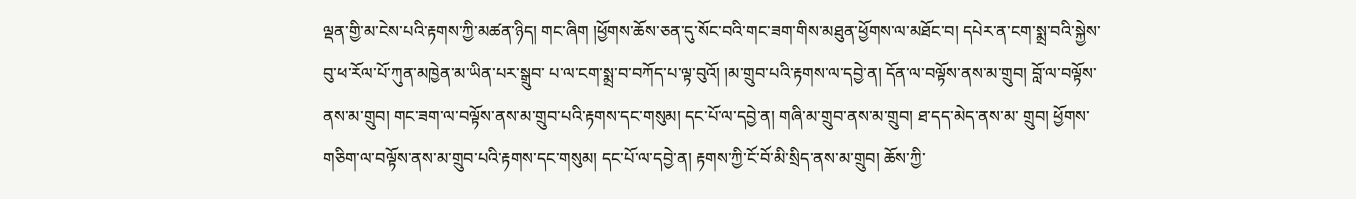ལྡན་གྱི་མ་ངེས་པའི་རྟགས་ཀྱི་མཚན་ཉིད། གང་ཞིག །ཕྱོགས་ཆོས་ཅན་དུ་སོང་བའི་གང་ཟག་གིས་མཐུན་ཕྱོགས་ལ་མཐོང་བ། དཔེར་ན་ངག་སྨྲ་བའི་སྐྱེས་བུ་ཕ་རོལ་པོ་ཀུན་མཁྱེན་མ་ཡིན་པར་སྒྲུབ་ པ་ལ་ངག་སྨྲ་བ་བཀོད་པ་ལྟ་བུའོ། །མ་གྲུབ་པའི་རྟགས་ལ་དབྱེ་ན། དོན་ལ་བལྟོས་ནས་མ་གྲུབ། བློ་ལ་བལྟོས་ནས་མ་གྲུབ། གང་ཟག་ལ་བལྟོས་ནས་མ་གྲུབ་པའི་རྟགས་དང་གསུམ། དང་པོ་ལ་དབྱེ་ན། གཞི་མ་གྲུབ་ནས་མ་གྲུབ། ཐ་དད་མེད་ནས་མ་ གྲུབ། ཕྱོགས་གཅིག་ལ་བལྟོས་ནས་མ་གྲུབ་པའི་རྟགས་དང་གསུམ། དང་པོ་ལ་དབྱེ་ན། རྟགས་ཀྱི་ངོ་བོ་མི་སྲིད་ནས་མ་གྲུབ། ཆོས་ཀྱི་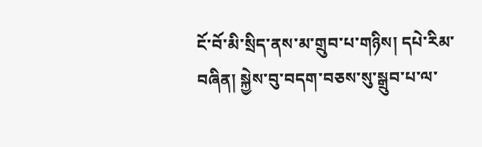ངོ་བོ་མི་སྲིད་ནས་མ་གྲུབ་པ་གཉིས། དཔེ་རིམ་བཞིན། སྐྱེས་བུ་བདག་བཅས་སུ་སྒྲུབ་པ་ལ་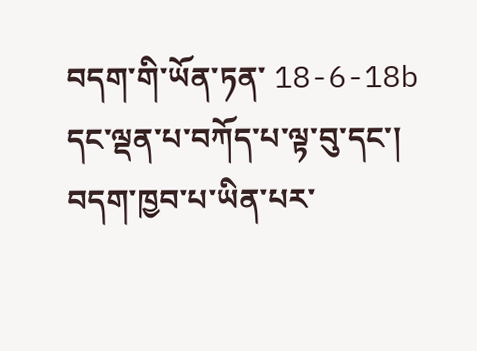བདག་གི་ཡོན་ཏན་ 18-6-18b དང་ལྡན་པ་བཀོད་པ་ལྟ་བུ་དང་། བདག་ཁྱབ་པ་ཡིན་པར་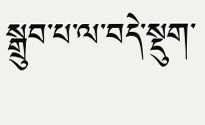སྒྲུབ་པ་ལ་བདེ་སྡུག་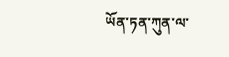ཡོན་ཏན་ཀུན་ལ་